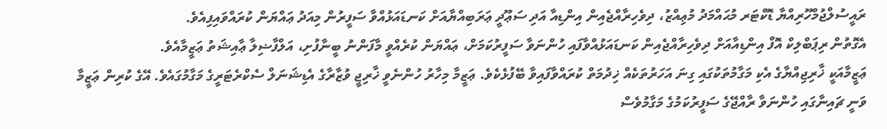ރައީސުލްޖުމްހޫރިއްޔާ ޑޮކްޓަރ މުޙައްމަދު މުޢިއްޒު، ދިވެހިރާއްޖެއިން އިންޑިއާ އަދި ސަޢޫދީ ޢަރަބިއްޔާއަށް ކަނޑައަޅުއްވާ ސަފީރުން މިއަދު ޢައްޔަން ކުރައްވައިފިއެވެ.
އެގޮތުން ރިޕަބްލިކް އޮފް އިންޑިއާއަށް ދިވެހިރާއްޖެއިން ކަނޑައަޅުއްވާފައި ހުންނަވާ ސަފީރުކަމަށް، ޢައްޔަން ކުރެއްވީ މާފަންނު ބީނާފުށި، އަލްފާޟިލާ ޢާއިޝަތު ޢަޒީމާއެވެ.
ޢަޒީމާއަކީ ޚާރިޖިއްޔާގެ އެކި މަގާމުތަކުގައި ގިނަ އަހަރުތަކެއް ޚިދުމަތް ކުރައްވާފައިވާ ބޭފުޅެކެވެ. ޢަޒީމާ މިހާރު ހުންނެވީ ޚާރިޖީ ވުޒާރާގެ އެޑިޝަނަލް ސެކްރެޓަރީގެ މަގާމުގައެވެ. އޭގެ ކުރިން ޢަޒީމާ ވަނީ ޗައިނާގައި ހުންނަވާ ރާއްޖޭގެ ސަފީރުކަމުގެ މަގާމުވެސް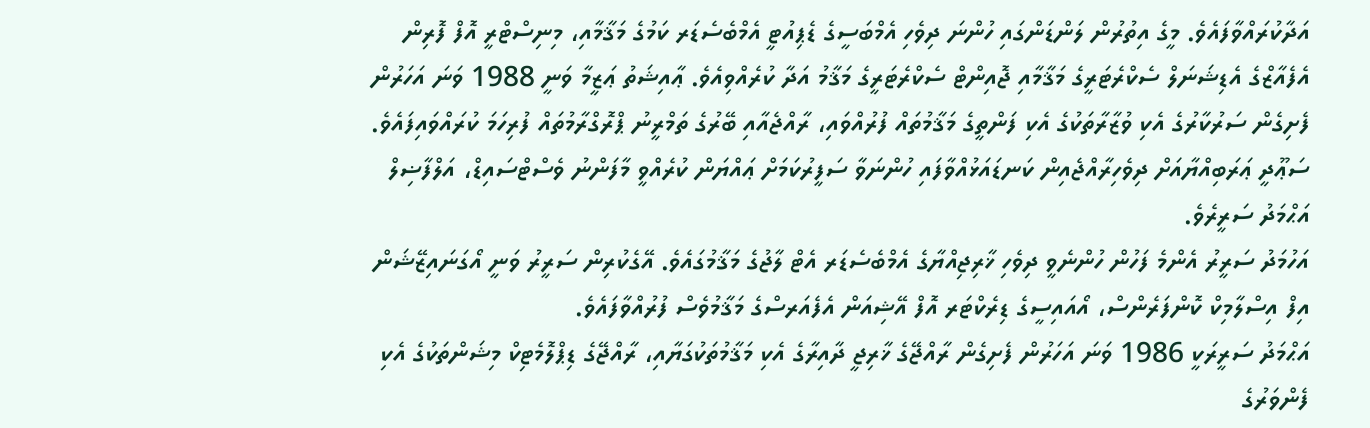އަދާކުރައްވާފައެވެ. މީގެ އިތުރުން ލަންޑަންގައި ހުންނަ ދިވެހި އެމްބަސީގެ ޑެޕިއުޓީ އެމްބެސެޑަރ ކަމުގެ މަޤާމާއި، މިނިސްޓްރީ އޮފް ފޮރިން އެފެއާޒްގެ އެޑިޝަނަލް ސެކްރެޓަރީގެ މަޤާމާއި ޖޮއިންޓް ސެކްރެޓަރީގެ މަޤާމު އަދާ ކުރެއްވިއެވެ. ޢާއިޝަތު ޢަޒީމާ ވަނީ 1988 ވަނަ އަހަރުން ފެށިގެން ސަރުކާރުގެ އެކި ވުޒާރާތަކުގެ އެކި ފަންތީގެ މަޤާމުތައް ފުރުއްވައި، ރާއްޖެއާއި ބޭރުގެ ތަމްރީނު ޕްރޮގްރާމުތައް ފުރިހަމަ ކުރައްވައިފައެވެ.
ސަޢޫދީ ޢަރަބިއްޔާއަށް ދިވެހިރާއްޖެއިން ކަނޑައަޅުއްވާފައި ހުންނަވާ ސަފީރުކަމަށް ޢައްޔަން ކުރެއްވީ މާފަންނު ވެސްޓްސައިޑް، އަލްފާޟިލް އަޙްމަދު ސަރީރެވެ.
އަހުމަދު ސަރީރު އެންމެ ފަހުން ހުންނެވީ ދިވެހި ޚާރިޖިއްޔާގެ އެމްބެސެޑަރ އެޓް ލާޖުގެ މަޤާމުގައެވެ. އޭގެކުރިން ސަރީރު ވަނީ އޯގަނައިޒޭޝަން އިފް އިސްލާމިކް ކޮންފަރެންސް، އޯއައިސީގެ ޑިރެކްޓަރ އޮފް އޭޝިއަން އެފެއަރސްގެ މަޤާމުވެސް ފުރުއްވާފައެވެ.
އަޙްމަދު ސަރީރަކީ 1986 ވަނަ އަހަރުން ފެށިގެން ރާއްޖޭގެ ޚާރިޖީ ދާއިރާގެ އެކި މަޤާމުތަކުގަޔާއި، ރާއްޖޭގެ ޑިޕްލޮމެޓިކް މިޝަންތަކުގެ އެކި ފެންވަރުގެ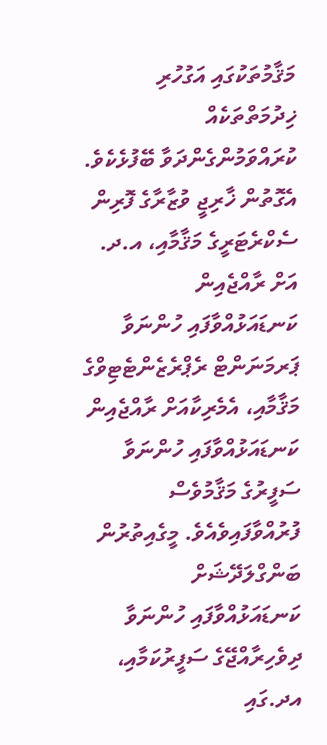މަޤާމުތަކުގައި އަގުހުރި ޚިދުމަތްތަކެއް ކުރައްވަމުންގެންދަވާ ބޭފުޅެކެވެ. އެގޮތުން ޚާރިޖީ ވުޒާރާގެ ފޮރިން ސެކްރެޓަރީގެ މަޤާމާއި، އ.ދ. އަށް ރާއްޖެއިން ކަނޑައަޅުއްވާފައި ހުންނަވާ ޕަރމަނަންޓް ރެޕްރެޒެންޓެޓިވްގެ މަޤާމާއި، އެމެރިކާއަށް ރާއްޖެއިން ކަނޑައަޅުއްވާފައި ހުންނަވާ ސަފީރުގެ މަޤާމުވެސް ފުރުއްވާފައިވެއެވެ. މީގެއިތުރުން ބަންގްލަދޭޝަށް ކަނޑައަޅުއްވާފައި ހުންނަވާ ދިވެހިރާއްޖޭގެ ސަފީރުކަމާއި، އދ.ގައި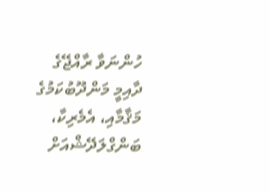ހުންނަވާ ރާއްޖޭގެ ދާއިމީ މަންދޫބުކަމުގެ މަޤާމާއި، އެމެރިކާ، ބަންގްލަދޭޝްއަށް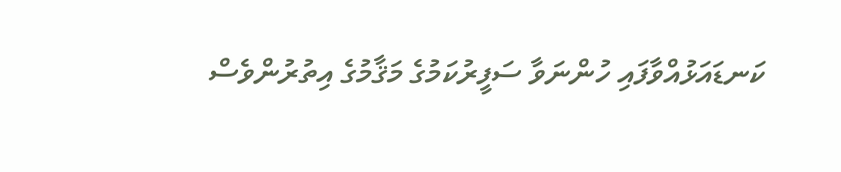ކަނޑައަޅުއްވާފައި ހުންނަވާ ސަފީރުކަމުގެ މަޤާމުގެ އިތުރުންވެސް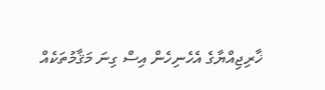ޚާރިޖިއްޔާގެ އެހެނިހެން އިސް ގިނަ މަޤާމުތަކެއް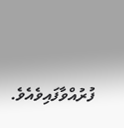ފުރުއްވާފައިވެއެވެ.